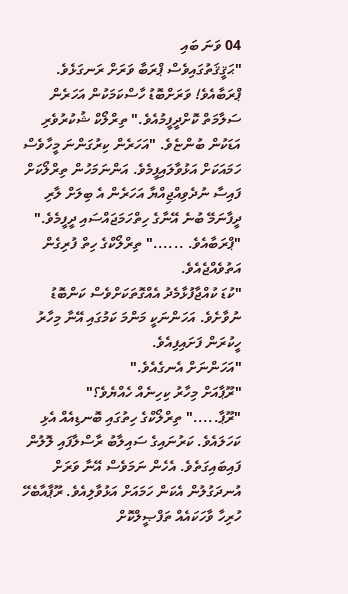04 ވަނަ ބައި
"ޙަޤީޤަތުގައިވެސް ޕްރަބާ ވަރަށް ރަނގަޅެވެ. ޕްރަބާއެވެ! ވަރަށްބޮޑު ހާސްކަމަކުން އަހަރެން ސަލާމަތް ކޮށްދީފީމުއެވެ." ތިރްލޯކް ޝުކުރުވެރި އަޑަކުން ބުންޏެވެ. "އަހަރެން ކިރުގަންނަ މީހާވެސް ހަމައަކަށް އަޅުވާލައިފީމެވެ. އަންނަމަހުން ތިރްލޯކަށް ފައިސާ ނުދެވިއްޖިއްޔާ އަހަރެން އެ ބިލަށް ލާރި ދީފާނަމޭ ބުނެ އޭނާގެ ހިތްހަމަޖައްސައި ދީފީމެވެ."
"ޕްރަބާއެވެ. ......" ތިރްލޯކްގެ ހިތް ފުރިގެން އަތުވެއްޖެއެވެ.
"ކުޑަ ކުއްޖާފުޅާމެދު އެއްގޮތަކަށްވެސް ކަންބޮޑު ނުވާށެވެ. އަހަންނަކީ މަންމަ ކަމުގައި އޭނާ މިހާރު ހީކުރަން ފަށައިފިއެވެ.
"އަހަންނަށް އެނގެއެވެ."
"ރޫޕާއަށް މިހާރު ކިހިނެއް ހެއްޔެވެ؟"
"ރޫޕާ....." ތިރްލޯކްގެ ހިތުގައި ބޮނޑިއެއް އެޅި ކަހަލައެވެ. ކަރުނައިގެ ސައިލާބު ރާސްލާފައި ލޮލުން ފައިބައިގަތެވެ. އެހެން ނަމަވެސް އޭނާ ވަރަށް އުނދަގުލުން އެކަން ހަމައަށް އަޅުވާލިއެވެ. ރޫޕާއާބެހޭ ހުރިހާ ވާހަކައެއް ތަފްޞީލްކޮށް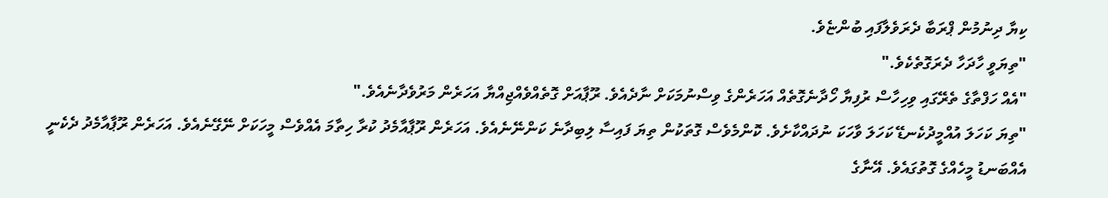ކިޔާ ދިނުމުން ޕްރަބާ ދެރަވެލާފައި ބުންޏެވެ.
"ތިޔަވީ ހާދަހާ ދެރަގޮތެކެވެ."
"އެއް ހަފްތާގެ ތެރޭގައި ވިހިހާސް ރުފިޔާ ހޯދާނެގޮތެއް އަހަރެންގެ ވިސްނުމަކަށް ނާދެއެވެ. ރޫޕާއަށް ގޮތެއްވެއްޖިއްޔާ އަހަރެން މަރުވެދާނެއެވެ."
"ތިޔަ ކަހަލަ އުއްމީދުކެނޑޭ ކަހަލަ ވާހަކަ ނުދައްކާށެވެ. ކޮންމެވެސް ގޮތަކުން ތިޔަ ފައިސާ ލިބިދާނެ ކަންނޭނެއެވެ. އަހަރެން ރޫޕާއާމެދު ކުރާ ހިތާމަ އެއްވެސް މީހަކަށް ނޭގޭނެއެވެ. އަހަރެން ރޫޕާއާމެދު ދެކެނީ އެއްބަނޑު މީހެއްގެ ގޮތުގައެވެ. އޭނާގެ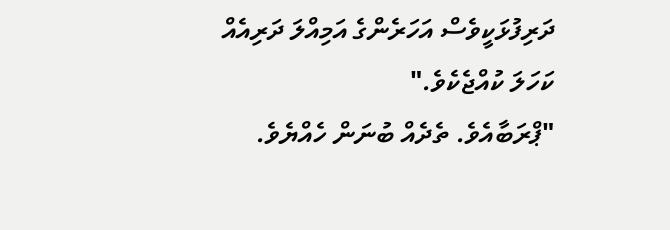ދަރިފުޅަކީވެސް އަހަރެންގެ އަމިއްލަ ދަރިއެއް ކަހަލަ ކުއްޖެކެވެ."
"ޕްރަބާއެވެ. ތެދެއް ބުނަން ހެއްޔެވެ.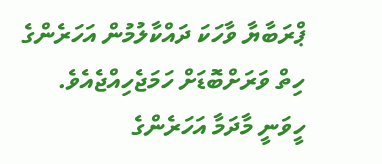ޕްރަބާޔާ ވާހަކަ ދައްކާލުމުން އަހަރެންގެ ހިތް ވަރަށްބޮޑަށް ހަމަޖެހިއްޖެއެވެ. ހީވަނީ މާދަމާ އަހަރެންގެ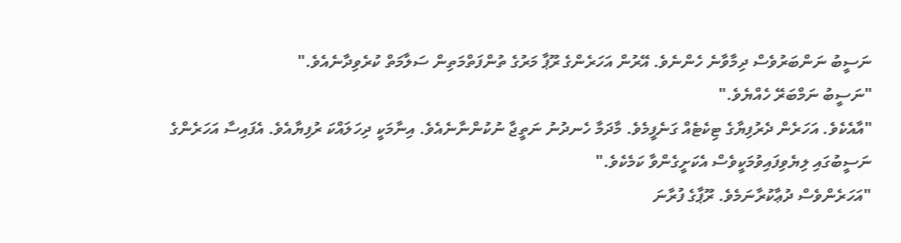ނަސީބު ނަންބަރުވެސް ދިމާވާނެ ހެންނެވެ. އޭރުން އަހަރެންގެ ރޫޕާ މަރުގެ ތުންފަތްމަތިން ސަލާމަތް ކުރެވިދާނެއެވެ."
"ނަސީބު ނަމްބަރޭ ހެއްޔެވެ."
"އާއެކެވެ. އަހަރެން ދެރުފިޔާގެ ޓިކެޓެއް ގަނެފީމެވެ. މާދަމާ ހެނދުނު ނަތީޖާ ނުކުންނާނެއެވެ. އިނާމަކީ ދިހަލައްކަ ރުފިޔާއެވެ. އެފައިސާ އަހަރެންގެ ނަސީބުގައި ލިޔެވިފައިވުމަކީވެސް އެކަށީގެންވާ ކަމެކެވެ."
"އަހަރެންވެސް ދުޢާކުރާނަމެވެ. ރޫޕާގެ ފުރާނަ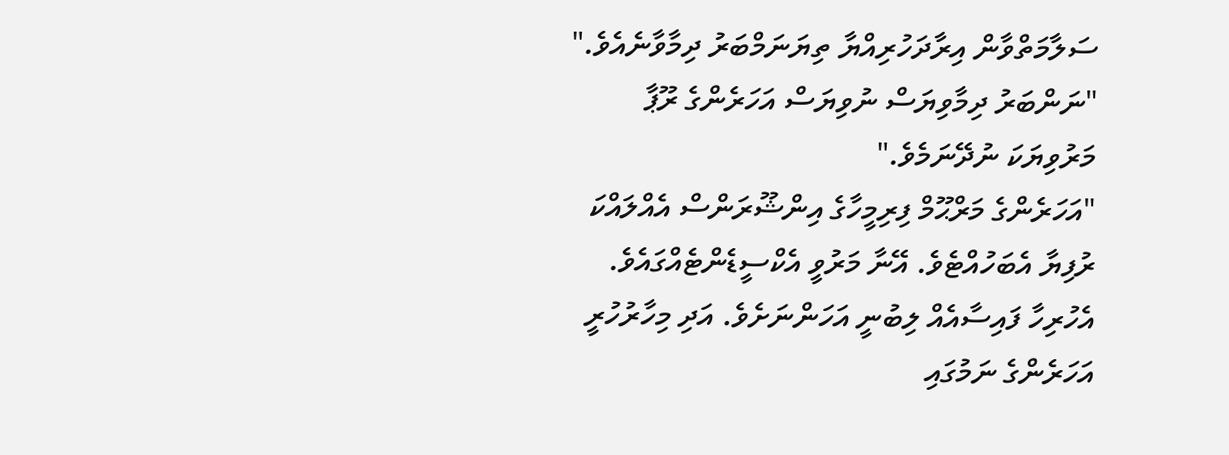ސަލާމަތްވާން އިރާދަހުރިއްޔާ ތިޔަނަމްބަރު ދިމާވާނެއެވެ."
"ނަންބަރު ދިމާވިޔަސް ނުވިޔަސް އަހަރެންގެ ރޫޕާ މަރުވިޔަކަ ނުދޭނަމެވެ."
"އަހަރެންގެ މަރްޙޫމް ފިރިމީހާގެ އިންޝޫރަންސް އެއްލައްކަ ރުފިޔާ އެބަހުއްޓެވެ. އޭނާ މަރުވީ އެކްސީޑެންޓެއްގައެވެ. އެހުރިހާ ފައިސާއެއް ލިބުނީ އަހަންނަށެވެ. އަދި މިހާރުހުރީ އަހަރެންގެ ނަމުގައި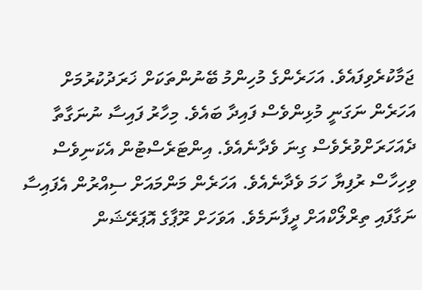ޖަމާކުރެވިފައެވެ. އަހަރެންގެ މުހިންމު ބޭނުންތަކަށް ޚަރަދުކުރުމަށް އަހަރެން ނަގަނީ މުޅިންވެސް ފައިދާ ބައެވެ. މިހާރު ފައިސާ ނުނަގާތާ ދެއަހަރަށްވުރެވެސް ގިނަ ވެދާނެއެވެ. އިންޓަރެސްޓުން އެކަނިވެސް ވިހިހާސް ރުފިޔާ ހަމަ ވެދާނެއެވެ. އަހަރެން މަންމައަށް ސިއްރުން އެފައިސާ ނަގާފައި ތިރްލޯކްއަށް ދީފާނަމެވެ. އަވަހަށް ރޫޕާގެ އޮޕަރޭޝަން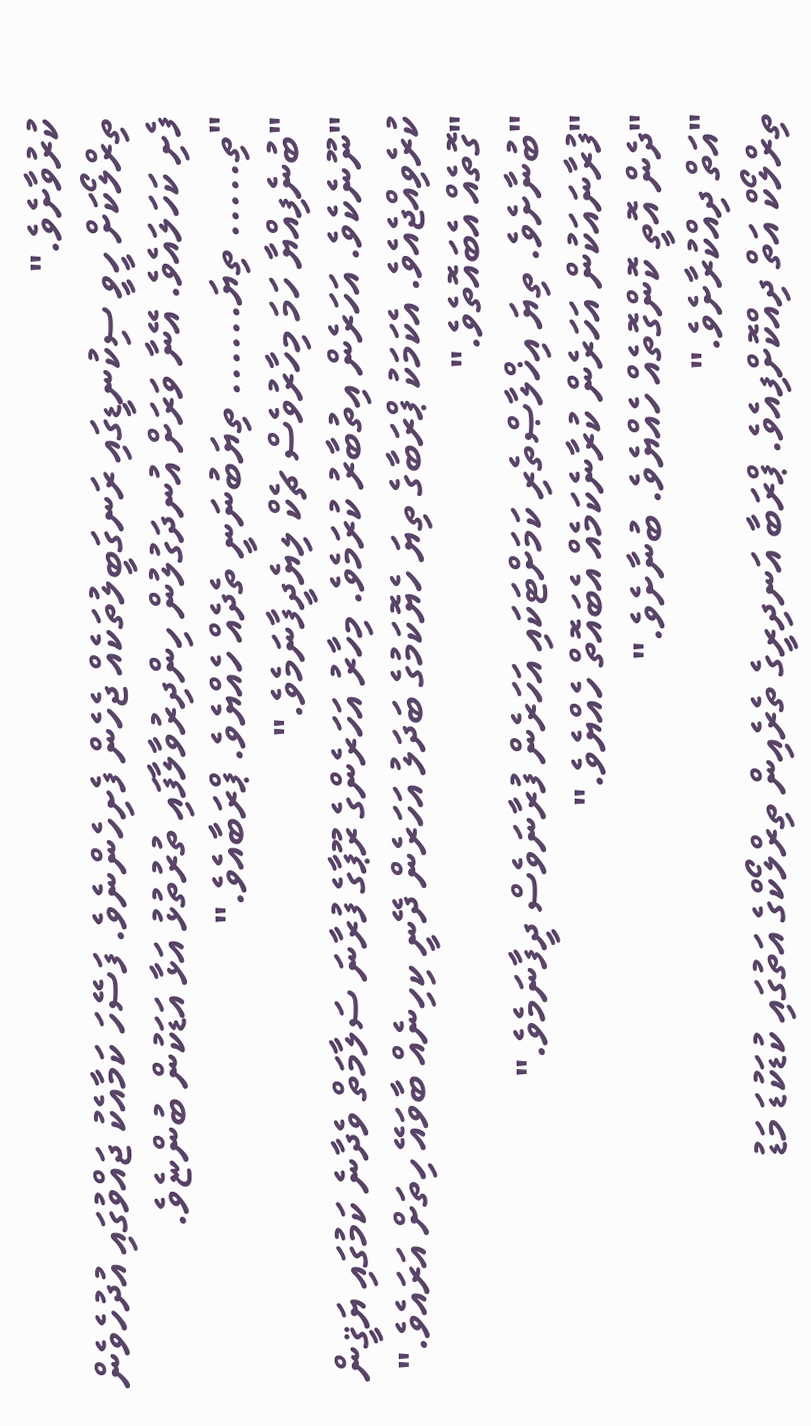ކުރުވާށެވެ."
ތިރްލޯކަށް ހީވީ ސިކުނޑީގައި ރަނގަބީލުތަކެއް ޖެހެން ފެށިހެންނެވެ. ފަސޭހަ ކަމާއެކު ޖައްވުގައި އުދުހެވެން ފެށި ކަހަލައެވެ. އޭނާ ވަރަށް އުނދަގުލުން ހިންދިރުވާލާފައި ތުރުތުޅު އަޅާ އަޑަކުން ބުންޏެވެ.
"ތި..... ތިޔަ...... ތިޔަބުނަނީ ތެދެއް ހެއްޔެވެ. ޕްރަބާއެވެ."
"ބުނެފިއްޔާ ހަމަ މިހާރުވެސް ޗެކް ލިޔެދީފާނަމެވެ."
"ނޫނެކެވެ. އަހަރެން އިތުބާރު ކުރަމެވެ. މިހާރު އަހަރެންގެ ރޫޕާގެ ފުރާނަ ސަލާމަތް ވެދާނެ ކަމުގައި ޔަޤީން ކުރެވިއްޖެއެވެ. އެކަމަކު ޕްރަބާގެ ތިޔަ ހެޔޮކަމުގެ ބަދަލު އަހަރެން ދޭނީ ކިހިނެއް ބާވައޭ ހިތަށް އަރައެވެ."
"ގޮތެއް އެބައޮތެވެ."
"ބުނާށެވެ. ތިޔަ އިޚްލާޞްތެރި ކަމަށްޓަކައި އަހަރެން ފުރާނަވެސް ދީފާނަމެވެ."
"ފުރާނައަކުން އަހަރެން ކުރާނެކަމެއް އެބައޮތް ހެއްޔެވެ."
"ދެން އޮތީ ކޮންގޮތެއް ހެއްޔެވެ. ބުނާށެވެ."
"އަތް ދިއްކުރާށެވެ."
ތިރްލޯކް އަތް ދިއްކޮށްފިއެވެ. ޕްރަބާ އަނދިރީގެ ތެރެއިން ތިރްލޯކްގެ އަތުގައި ކުޑަކުޑަ މަޑު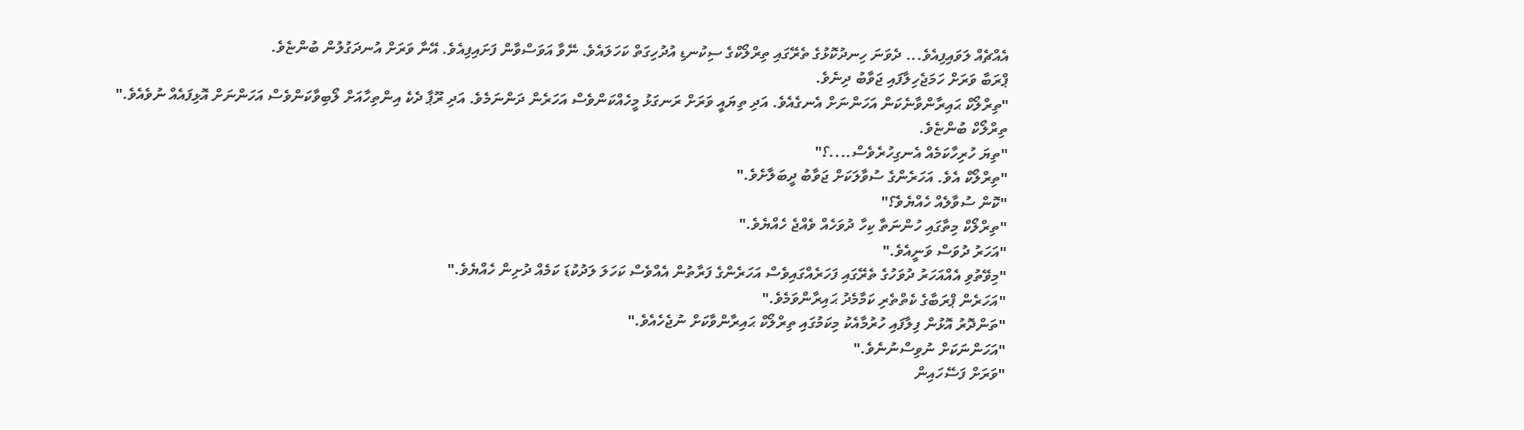އެއްޗެއް ލަވައިފިއެވެ... ދެވަނަ ހިނދުކޮޅުގެ ތެރޭގައި ތިރްލޯކްގެ ސިކުނޑި އުދުހިގަތް ކަހަލައެވެ. ނޭވާ އަވަސްވާން ފަށައިފިއެވެ. އޭނާ ވަރަށް އުނދަގުލުން ބުންޏެވެ.
ޕްރަބާ ވަރަށް ހަމަޖެހިލާފައި ޖަވާބު ދިނެވެ.
"ތިރްލޯކް ޙައިރާންވާނެކަން އަހަންނަށް އެނގެއެވެ. އަދި ތިޔައީ ވަރަށް ރަނގަޅު މީހެއްކަންވެސް އަހަރެން ދަންނަމެވެ. އަދި ރޫޕާ ދެކެ އިންތިހާއަށް ލޯބިވާކަންވެސް އަހަންނަށް އޮޅިފައެއް ނުވެއެވެ."
ތިރްލޯކް ބުންޏެވެ.
"ތިޔަ ހުރިހާކަމެއް އެނގިހުރެވެސް....؟"
"ތިރްލޯކް އެވެ. އަހަރެންގެ ސުވާލަކަށް ޖަވާބު ދީބަލާށެވެ."
"ކޮން ސުވާލެއް ހެއްޔެވެ؟"
"ތިރްލޯކް މިތާގައި ހުންނަތާ ކިހާ ދުވަހެއް ވެއްޖެ ހެއްޔެވެ."
"އަހަރު ދުވަސް ވަނީއެވެ."
"މިވޭތުވި އެއްއަހަރު ދުވަހުގެ ތެރޭގައި ފަހަރެއްގައިވެސް އަހަރެންގެ ފަރާތުން އެއްވެސް ކަހަލަ ލަދުކުޑަ ކަމެއް ދުށިން ހެއްޔެވެ."
"އަހަރެން ޕްރަބާގެ ކެތްތެރި ކަމާމެދު ޙައިރާންވަމެވެ."
"ތަންދޮރު އޮޅުން ފިލާފައި ހުރުމާއެކު މިކަމުގައި ތިރްލޯކް ޙައިރާންވާކަށް ނުޖެހެއެވެ."
"އަހަންނަކަށް ނުވިސްނުނެވެ."
"ވަރަށް ފަސޭހައިން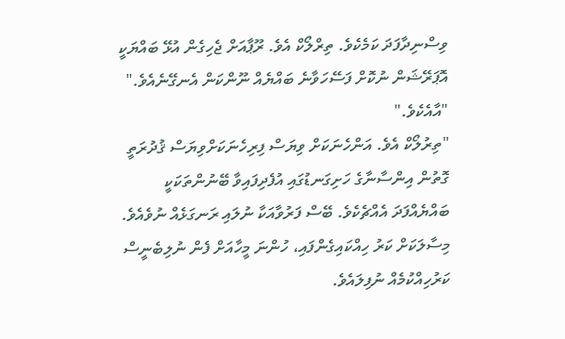ވިސްނިދާފަދަ ކަމެކެވެ. ތިރްލޯކް އެވެ. ރޫޕާއަށް ޖެހިގެން އުޅޭ ބައްޔަކީ އޮޕަރޭޝަން ނުކޮށް ފަސޭހަވާނެ ބައްޔެއް ނޫންކަން އެނގޭނެއެވެ."
"އާއެކެވެ."
"ތިރުލޯކް އެވެ. އަންހެނަކަށް ވިޔަސް ފިރިހެނަކަށްވިޔަސް ޤުދުރަތީ ގޮތުން އިންސާނާގެ ހަށިގަނޑުގައި އުފެދިފައިވާ ބޭނުންތަކަކީ ބައްޔެއްފަދަ އެއްޗެކެވެ. ބޭސް ފަރުވާއަކާ ނުލައި ރަނގަޅެއް ނުވެއެވެ. މިސާލަކަށް ކަރު ހިއްކައިގެންފައި، ހުންނަ މީހާއަށް ފެން ނުލިބެނީސް ކަރުހިއްކުމެއް ނުފިލައެވެ.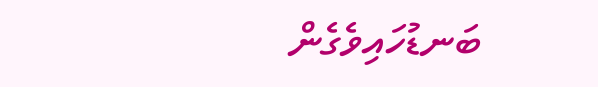ބަނޑުހައިވެގެން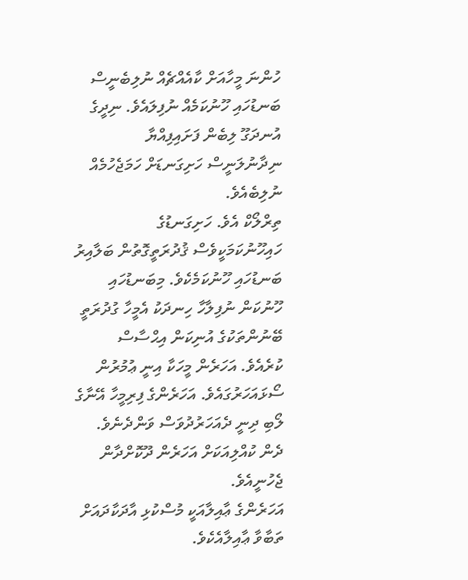ހުންނަ މީހާއަށް ކާއެއްޗެއް ނުލިބެނީސް ބަނޑުހައި ހޫނުކަމެއް ނުފިލައެވެ. ނިދީގެ އުނދަގޫ ލިބެން ފަށައިފިއްޔާ ނިދާނުލަނީސް ހަށިގަނޑަށް ހަމަޖެހުމެއް ނުލިބެއެވެ.
ތިރްލޯކް އެވެ. ހަށިގަނޑުގެ ހައިހޫނުކަމަކީވެސް ޤުދުރަތީގޮތުން ބަލާއިރު ބަނޑުހައި ހޫނުކަމެކެވެ. މިބަނޑުހައި ހޫނުކަން ނުފިލާހާ ހިނދަކު އެމީހާ ގުދުރަތީ ބޭނުންތަކުގެ އުނިކަން އިޙްސާސް ކުރެއެވެ. އަހަރެން މީހަކާ އިނީ ޢުމުރުން ސޯޅައަހަރުގައެވެ. އަހަރެންގެ ފިރިމީހާ އޭނާގެ ލޯބި ދިނީ ދެއަހަރުދުވަސް ވަންދެނެވެ. ދެން ކުއްލިއަކަށް އަހަރެން ދޫކޮށްދާން ޖެހުނީއެވެ.
އަހަރެންގެ ޢާއިލާއަކީ މުސްކުޅި އާދަކާދައަށް ތަބާވާ ޢާއިލާއެކެވެ.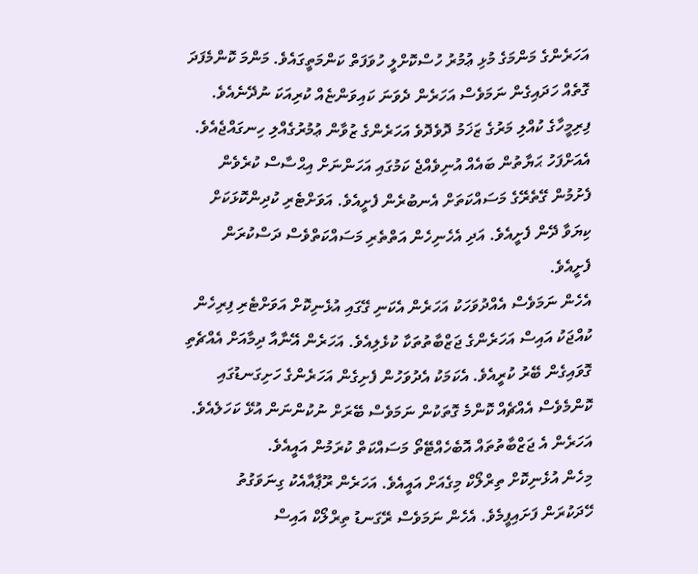އަހަރެންގެ މަންމަގެ މުޅި ޢުމުރު ހުސްކޮށްލީ ހުވަފަތް ކަންމަތީގައެވެ. މަންމަ ކޮންމެފަދަ ގޮތެއް ހަދައިގެން ނަމަވެސް އަހަރެން ދެވަނަ ކައިވަންޏެއް ކުރިއަކަ ނުދޭނެއެވެ. ފިރިމީހާގެ ކުއްލި މަރުގެ ޒަޚަމު ދޮވެދޮވެ އަހަރެންގެ ޒުވާން ޢުމުރުގެއްލި ހިނގައްޖެއެވެ. އެއަށްފަހު ޙަޔާތުން ބައެއް އުނިވެއްޖެ ކަމުގައި އަހަންނަށް އިޙްސާސް ކުރެވެން ފެށުމުން ގޭތެރޭގެ މަސައްކަތަށް އެނބުރެން ފެށީއެވެ. އަވަށްޓެރި ކުދިންކޮޅަކަށް ކިޔަވާ ދޭން ފެށީއެވެ. އަދި އެހެނިހެން އަތްތެރި މަސައްކަތްވެސް ދަސްކުރަން ފެށީއެވެ.
އެހެން ނަމަވެސް އެއްދުވަހަކު އަހަރެން އެކަނި ގޭގައި އުޅެނިކޮށް އަވަށްޓެރި ފިރިހެން ކުއްޖަކު އައިސް އަހަރެންގެ ޖަޒްބާތުތަކާ ކުޅެލިއެވެ. އަހަރެން އޭނާއާ ދިމާއަށް އެއްޗެތި ގޮވައިގެން ބޭރު ކުރީއެވެ. އެކަމަކު އެދުވަހުން ފެށިގެން އަހަރެންގެ ހަށިގަނޑުގައި ކޮންމެވެސް އެއްޗެއް ކޮންމެ ގޮތަކުން ނަމަވެސް ބޭރަށް ނުކުންނަން އުޅޭ ކަހަލެއެވެ. އަހަރެން އެ ޖަޒްބާތުތައް އޮބެހެއްޓޭތޯ މަސައްކަތް ކުރަމުން އައީއެވެ.
މިހެން އުޅެނިކޮށް ތިރްލޯކް މިގެއަށް އައީއެވެ. އަހަރެން ރޫޕާއާއެކު ގިނަވަގުތު ހޭދަކުރަން ފަށައިފީމެވެ. އެހެން ނަމަވެސް ރޭގަނޑު ތިރްލޯކް އައިސް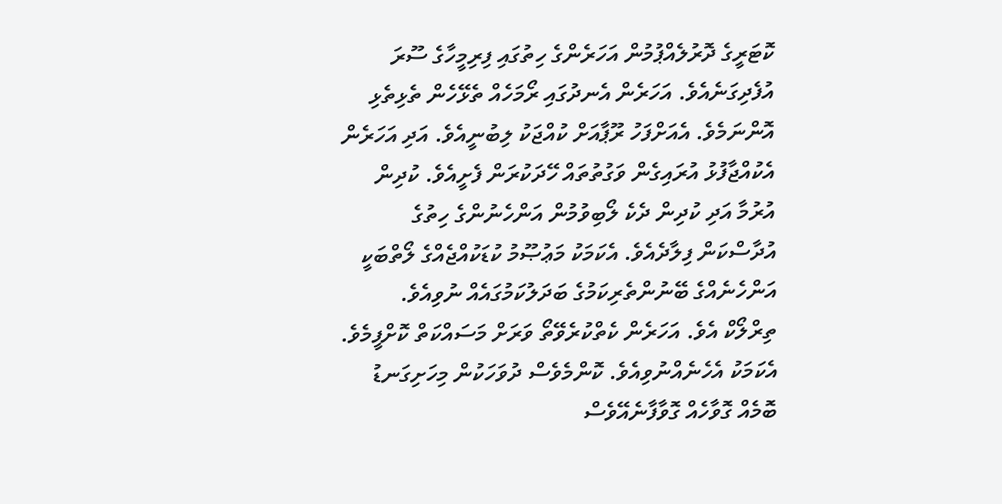ކޮޓަރީގެ ދޮރުލެއްޕުމުން އަހަރެންގެ ހިތުގައި ފިރިމީހާގެ ސޫރަ އުފެދިގަނެއެވެ. އަހަރެން އެނދުގައި ރޯމަހެއް ތެޅޭހެން ތެޅިތެޅި އޮންނަމެވެ. އެއަށްފަހު ރޫޕާއަށް ކުއްޖަކު ލިބުނީއެވެ. އަދި އަހަރެން އެކުއްޖާފުޅު އުރައިގެން ވަގުތުތައް ހޭދަކުރަން ފެށީއެވެ. ކުދިން އުރުމާ އަދި ކުދިން ދެކެ ލޯބިވުމުން އަންހެނުންގެ ހިތުގެ އުދާސްކަން ފިލާދެއެވެ. އެކަމަކު މަޢުޞޫމު ކުޑަކުއްޖެއްގެ ލޯތްބަކީ އަންހެނެއްގެ ބޭނުންތެރިކަމުގެ ބަދަލުކަމުގައެއް ނުވިއެވެ.
ތިރްލޯކް އެވެ. އަހަރެން ކެތްކުރެވޭތޯ ވަރަށް މަސައްކަތް ކޮށްފީމެވެ. އެކަމަކު އެހެނެއްނުވިއެވެ. ކޮންމެވެސް ދުވަހަކުން މިހަށިގަނޑު ބޮމެއް ގޮވާހެއް ގޮވާފާނެއޭވެސް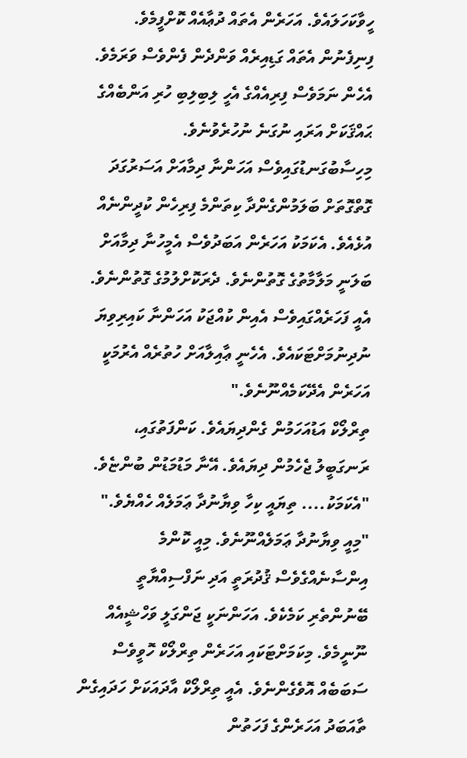ހީވާކަހަލައެވެ. އަހަރެން އެތައް ދުޢާއެއް ކޮށްފީމެވެ. ފިނިފެނުން އެތައް ގަޑިއިރެއް ވަންދެން ފެންވެސް ވަރަމެވެ. އެހެން ނަމަވެސް ފިރިއެއްގެ އެހީ ލިބިލިބި ހުރި އަންބެއްގެ ޙައްޤަކަށް އަރައި ނުގަނެ ނުހުރެވުނެވެ.
މިހިސާބުގަނޑުގައިވެސް އަހަންނާ ދިމާއަށް އަސަރުގަދަ ގޮތްގޮތަށް ބަލަމުންގެންދާ ކިތަންމެ ފިރިހެން ކުދީންނެއް އުޅެއެވެ. އެކަމަކު އަހަރެން އަބަދުވެސް އެމީހުނާ ދިމާއަށް ބަލަނީ މަލާމާތުގެ ގޮތުންނެވެ. ދެރަކޮށްލުމުގެ ގޮތުންނެވެ. އެއީ ފަހަރެއްގައިވެސް އެއިން ކުއްޖަކު އަހަންނާ ކައިރިވިޔަ ނުދިނުމަށްޓަކައެވެ. އެހެނީ ޢާއިލާއަށް ހުތުރެއް އެރުމަކީ އަހަރެން އެދޭކަމެއްނޫނެވެ."
ތިރްލޯކް އަޑުއަހަމުން ގެންދިޔައެވެ. ކަންފަތުގައި، ރަނގަބީލު ޖެހެމުން ދިޔައެވެ. އޭނާ މަޑުމަޑުން ބުންޏެވެ.
"އެކަމަކު.... ތިޔައީ ކިހާ ވިޔާނުދާ ޢަމަލެއް ހެއްޔެވެ."
"މިއީ ވިޔާނުދާ ޢަމަލެއްނޫނެވެ. މިއީ ކޮންމެ އިންސާނެއްގެވެސް ޤުދުރަތީ އަދި ނަފްސިއްޔާތީ ބޭނުންތެރި ކަމެކެވެ. އަހަންނަކީ ޖަންގަލީ ވަހްޝީއެއް ނޫނީމެވެ. މިކަމަށްޓަކައި އަހަރެން ތިރްލޯކް ހޮވީވެސް ސަބަބެއް އޮވެގެންނެވެ. އެއީ ތިރްލޯކް އާދައަކަށް ހަދައިގެން ތާއަބަދު އަހަރެންގެ ފަހަތުން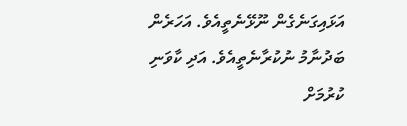އަޅައިގަނެގެން ނޫޅޭނެތީއެވެ. އަހަރެން ބަދުނާމު ނުކުރާނެތީއެވެ. އަދި ކާވަނި ކުރުމަށް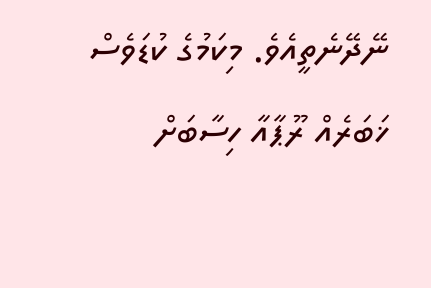ނޭދޭނެތީއެވެ. މިކަމުގެ ކުޑަވެސް ޚަބަރެއް ރޫޕާއާ ހިސާބަށް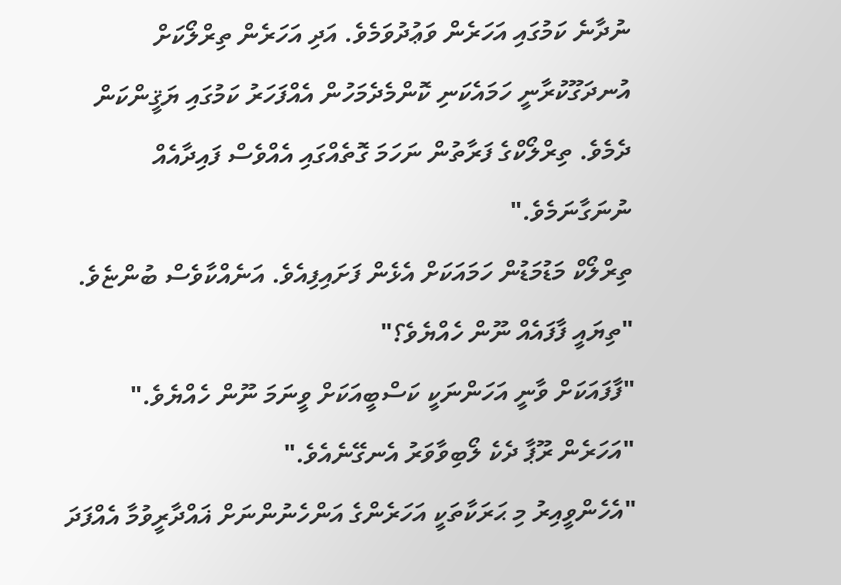ނުދާނެ ކަމުގައި އަހަރެން ވަޢުދުވަމެވެ. އަދި އަހަރެން ތިރްލޯކަށް އުނދަގޫކުރާނީ ހަމައެކަނި ކޮންމެދެމަހުން އެއްފަހަރު ކަމުގައި ޔަޤީންކަން ދެމެވެ. ތިރްލޯކްގެ ފަރާތުން ނަހަމަ ގޮތެއްގައި އެއްވެސް ފައިދާއެއް ނުނަގާނަމެވެ."
ތިރްލޯކް މަޑުމަޑުން ހަމައަކަށް އެޅެން ފަށައިފިއެވެ. އަނެއްކާވެސް ބުންޏެވެ.
"ތިޔައީ ފާފައެއް ނޫން ހެއްޔެވެ؟"
"ފާފައަކަށް ވާނީ އަހަންނަކީ ކަސްބީއަކަށް ވީނަމަ ނޫން ހެއްޔެވެ."
"އަހަރެން ރޫޕާ ދެކެ ލޯބިވާވަރު އެނގޭނެއެވެ."
"އެހެންވީއިރު މި ޙަރަކާތަކީ އަހަރެންގެ އަންހެނުންނަށް ޣައްދާރީވުމާ އެއްފަދަ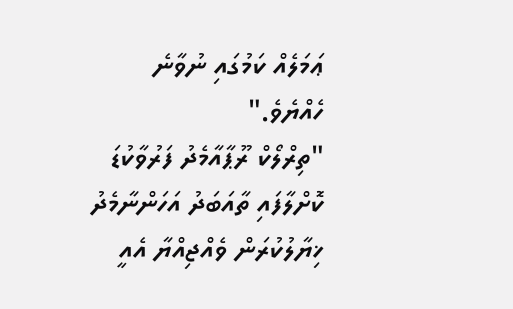ޢަމަލެއް ކަމުގައި ނުވާނެ ހެއްޔެވެ."
"ތިރްލޯކް ރޫޕާއާމެދު ފަރުވާކުޑަ ކޮށްލާފައި ތާއަބަދު އަހަންނާމެދު ޚިޔާލުކުރަން ވެއްޖިއްޔާ އެއީ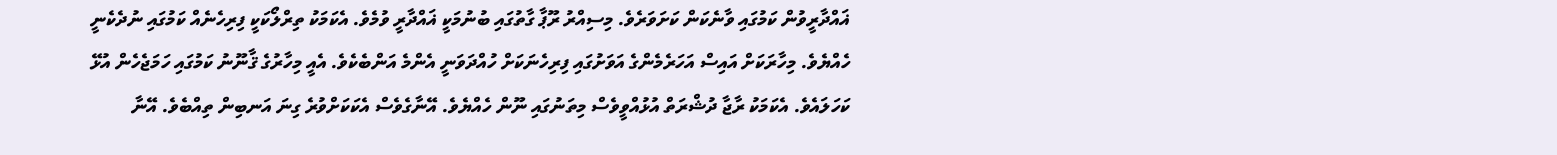ޣައްދާރީވުން ކަމުގައި ވާނެކަން ކަށަވަރެވެ. މިސިއްރު ރޫޕާ ގާތުގައި ބުނުމަކީ ޣައްދާރީ ވުމެވެ. އެކަމަކު ތިރްލޯކަކީ ފިރިހެނެއް ކަމުގައި ނުދެކެނީ ހެއްޔެވެ. މިހާރަކަށް އައިސް އަހަރެމެންގެ އަވަށުގައި ފިރިހެނަކަށް ހުއްދަވަނީ އެންމެ އަންބެކެވެ. އެއީ މިހާރުގެ ޤާނޫނު ކަމުގައި ހަމަޖެހެން އުޅޭ ކަހަލައެވެ. އެކަމަކު ރާޖާ ދުޝްރަތް އުޅުއްވީވެސް މިތަނުގައި ނޫން ހެއްޔެވެ. އޭނާގެވެސް އެކަކަށްވުރެ ގިނަ އަނބިން ތިއްބެވެ. އޭނާ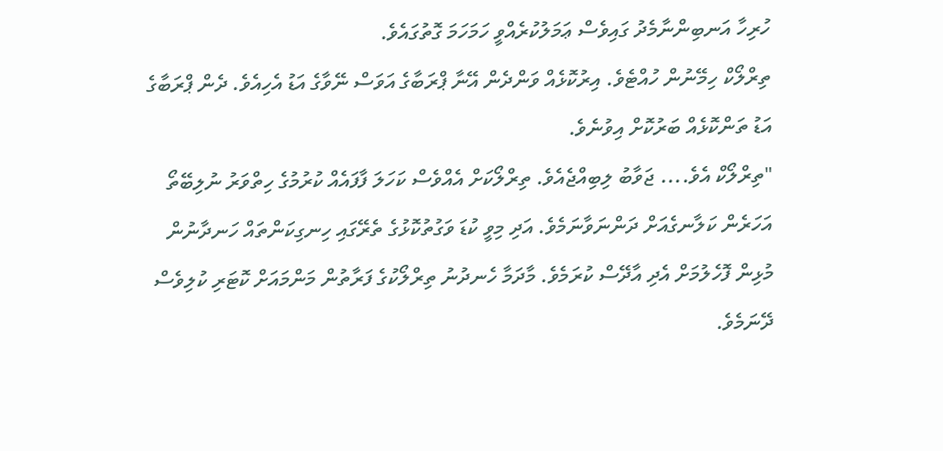ހުރިހާ އަނބިންނާމެދު ގައިވެސް ޢަމަލުކުރެއްވީ ހަމަހަމަ ގޮތުގައެވެ.
ތިރްލޯކް ހިމޭނުން ހުއްޓެވެ. އިރުކޮޅެއް ވަންދެން އޭނާ ޕްރަބާގެ އަވަސް ނޭވާގެ އަޑު އެހިއެވެ. ދެން ޕްރަބާގެ އަޑު ތަންކޮޅެއް ބަރުކޮށް އިވުނެވެ.
"ތިރްލޯކް އެވެ.... ޖަވާބު ލިބިއްޖެއެވެ. ތިރްލޯކަށް އެއްވެސް ކަހަލަ ފާފައެއް ކުރުމުގެ ހިތްވަރު ނުލިބޭތޯ އަހަރެން ކަލާނގެއަށް ދަންނަވާނަމެވެ. އަދި މިވީ ކުޑަ ވަގުތުކޮޅުގެ ތެރޭގައި ހިނގިކަންތައް ހަނދާނުން މުޅިން ފޮހެލުމަށް އެދި އާދޭސް ކުރަމެވެ. މާދަމާ ހެނދުނު ތިރްލޯކުގެ ފަރާތުން މަންމައަށް ކޮޓަރި ކުލިވެސް ދޭނަމެވެ.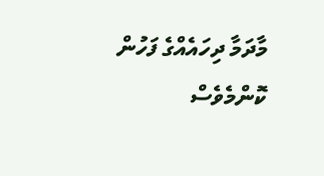މާދަމާ ދިހައެއްގެ ފަހުން ކޮންމެވެސް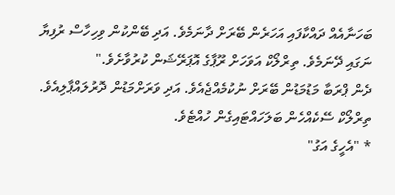ބަހަނާއެއް ދައްކާފައި އަހަރެން ބޭރަށް ދާނަމެވެ. އަދި ބޭންކުން ވިހިހާސް ރުފިޔާ ނަގައި ދޭނަމެވެ. ތިރްލޯކް އަވަހަށް ރޫޕާގެ އޮޕަރޭޝަން ކުރުވާށެވެ."
ދެން ޕްރަބާ މަޑުމަޑުން ބޭރަށް ނުކުމެއްޖެއެވެ. އަދި ވަރަށްމަޑުން ދޮރުލައްޕާލިއެވެ. ތިރްލޯކް ސޭކެއްހެން ބަލަހައްޓައިގެން ހުއްޓެވެ.
* "އެހީގެ އަގު"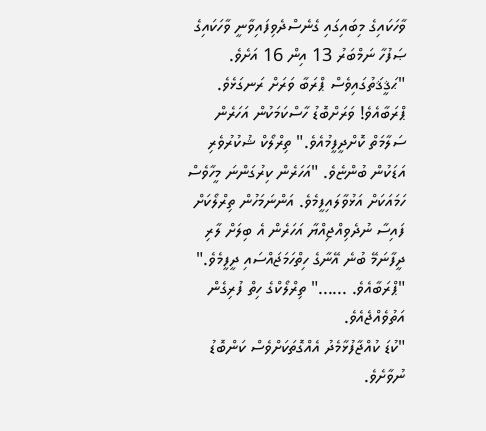ވާހަކައިގެ މިބައިގައި ގެނެސްދެވިފައިވާނީ ވާހަކައިގެ ޞަފުހާ ނަމްބަރު 13 އިން 16 އަށެވެ.
"ޙަޤީޤަތުގައިވެސް ޕްރަބާ ވަރަށް ރަނގަޅެވެ. ޕްރަބާއެވެ! ވަރަށްބޮޑު ހާސްކަމަކުން އަހަރެން ސަލާމަތް ކޮށްދީފީމުއެވެ." ތިރްލޯކް ޝުކުރުވެރި އަޑަކުން ބުންޏެވެ. "އަހަރެން ކިރުގަންނަ މީހާވެސް ހަމައަކަށް އަޅުވާލައިފީމެވެ. އަންނަމަހުން ތިރްލޯކަށް ފައިސާ ނުދެވިއްޖިއްޔާ އަހަރެން އެ ބިލަށް ލާރި ދީފާނަމޭ ބުނެ އޭނާގެ ހިތްހަމަޖައްސައި ދީފީމެވެ."
"ޕްރަބާއެވެ. ......" ތިރްލޯކްގެ ހިތް ފުރިގެން އަތުވެއްޖެއެވެ.
"ކުޑަ ކުއްޖާފުޅާމެދު އެއްގޮތަކަށްވެސް ކަންބޮޑު ނުވާށެވެ.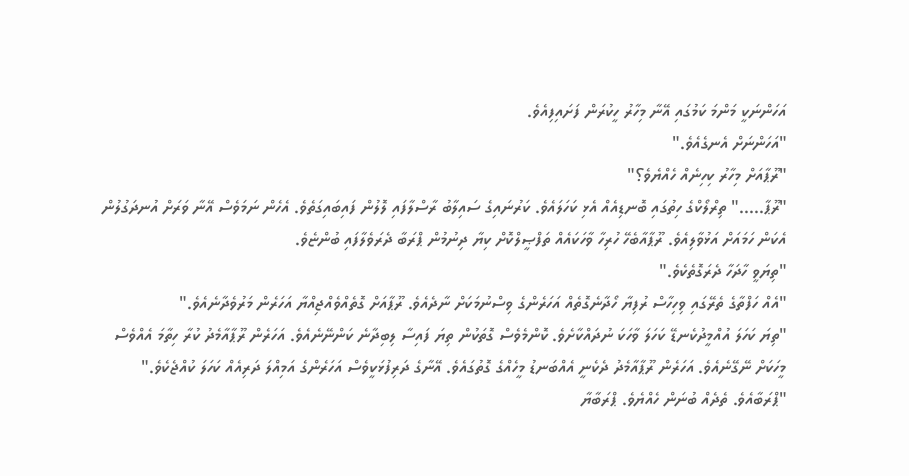އަހަންނަކީ މަންމަ ކަމުގައި އޭނާ މިހާރު ހީކުރަން ފަށައިފިއެވެ.
"އަހަންނަށް އެނގެއެވެ."
"ރޫޕާއަށް މިހާރު ކިހިނެއް ހެއްޔެވެ؟"
"ރޫޕާ....." ތިރްލޯކްގެ ހިތުގައި ބޮނޑިއެއް އެޅި ކަހަލައެވެ. ކަރުނައިގެ ސައިލާބު ރާސްލާފައި ލޮލުން ފައިބައިގަތެވެ. އެހެން ނަމަވެސް އޭނާ ވަރަށް އުނދަގުލުން އެކަން ހަމައަށް އަޅުވާލިއެވެ. ރޫޕާއާބެހޭ ހުރިހާ ވާހަކައެއް ތަފްޞީލްކޮށް ކިޔާ ދިނުމުން ޕްރަބާ ދެރަވެލާފައި ބުންޏެވެ.
"ތިޔަވީ ހާދަހާ ދެރަގޮތެކެވެ."
"އެއް ހަފްތާގެ ތެރޭގައި ވިހިހާސް ރުފިޔާ ހޯދާނެގޮތެއް އަހަރެންގެ ވިސްނުމަކަށް ނާދެއެވެ. ރޫޕާއަށް ގޮތެއްވެއްޖިއްޔާ އަހަރެން މަރުވެދާނެއެވެ."
"ތިޔަ ކަހަލަ އުއްމީދުކެނޑޭ ކަހަލަ ވާހަކަ ނުދައްކާށެވެ. ކޮންމެވެސް ގޮތަކުން ތިޔަ ފައިސާ ލިބިދާނެ ކަންނޭނެއެވެ. އަހަރެން ރޫޕާއާމެދު ކުރާ ހިތާމަ އެއްވެސް މީހަކަށް ނޭގޭނެއެވެ. އަހަރެން ރޫޕާއާމެދު ދެކެނީ އެއްބަނޑު މީހެއްގެ ގޮތުގައެވެ. އޭނާގެ ދަރިފުޅަކީވެސް އަހަރެންގެ އަމިއްލަ ދަރިއެއް ކަހަލަ ކުއްޖެކެވެ."
"ޕްރަބާއެވެ. ތެދެއް ބުނަން ހެއްޔެވެ. ޕްރަބާޔާ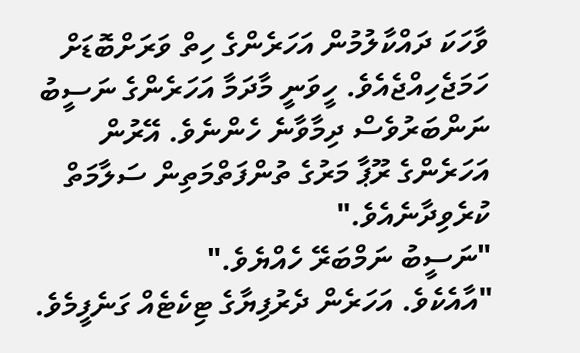ވާހަކަ ދައްކާލުމުން އަހަރެންގެ ހިތް ވަރަށްބޮޑަށް ހަމަޖެހިއްޖެއެވެ. ހީވަނީ މާދަމާ އަހަރެންގެ ނަސީބު ނަންބަރުވެސް ދިމާވާނެ ހެންނެވެ. އޭރުން އަހަރެންގެ ރޫޕާ މަރުގެ ތުންފަތްމަތިން ސަލާމަތް ކުރެވިދާނެއެވެ."
"ނަސީބު ނަމްބަރޭ ހެއްޔެވެ."
"އާއެކެވެ. އަހަރެން ދެރުފިޔާގެ ޓިކެޓެއް ގަނެފީމެވެ.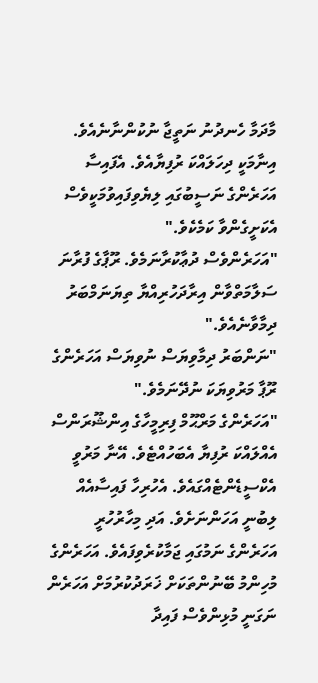މާދަމާ ހެނދުނު ނަތީޖާ ނުކުންނާނެއެވެ. އިނާމަކީ ދިހަލައްކަ ރުފިޔާއެވެ. އެފައިސާ އަހަރެންގެ ނަސީބުގައި ލިޔެވިފައިވުމަކީވެސް އެކަށީގެންވާ ކަމެކެވެ."
"އަހަރެންވެސް ދުޢާކުރާނަމެވެ. ރޫޕާގެ ފުރާނަ ސަލާމަތްވާން އިރާދަހުރިއްޔާ ތިޔަނަމްބަރު ދިމާވާނެއެވެ."
"ނަންބަރު ދިމާވިޔަސް ނުވިޔަސް އަހަރެންގެ ރޫޕާ މަރުވިޔަކަ ނުދޭނަމެވެ."
"އަހަރެންގެ މަރްޙޫމް ފިރިމީހާގެ އިންޝޫރަންސް އެއްލައްކަ ރުފިޔާ އެބަހުއްޓެވެ. އޭނާ މަރުވީ އެކްސީޑެންޓެއްގައެވެ. އެހުރިހާ ފައިސާއެއް ލިބުނީ އަހަންނަށެވެ. އަދި މިހާރުހުރީ އަހަރެންގެ ނަމުގައި ޖަމާކުރެވިފައެވެ. އަހަރެންގެ މުހިންމު ބޭނުންތަކަށް ޚަރަދުކުރުމަށް އަހަރެން ނަގަނީ މުޅިންވެސް ފައިދާ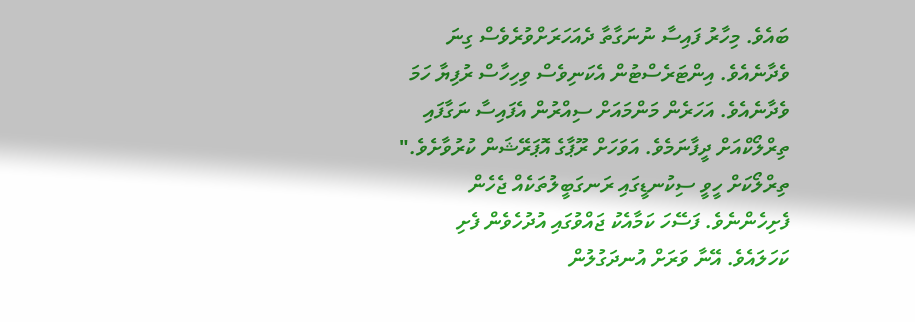ބައެވެ. މިހާރު ފައިސާ ނުނަގާތާ ދެއަހަރަށްވުރެވެސް ގިނަ ވެދާނެއެވެ. އިންޓަރެސްޓުން އެކަނިވެސް ވިހިހާސް ރުފިޔާ ހަމަ ވެދާނެއެވެ. އަހަރެން މަންމައަށް ސިއްރުން އެފައިސާ ނަގާފައި ތިރްލޯކްއަށް ދީފާނަމެވެ. އަވަހަށް ރޫޕާގެ އޮޕަރޭޝަން ކުރުވާށެވެ."
ތިރްލޯކަށް ހީވީ ސިކުނޑީގައި ރަނގަބީލުތަކެއް ޖެހެން ފެށިހެންނެވެ. ފަސޭހަ ކަމާއެކު ޖައްވުގައި އުދުހެވެން ފެށި ކަހަލައެވެ. އޭނާ ވަރަށް އުނދަގުލުން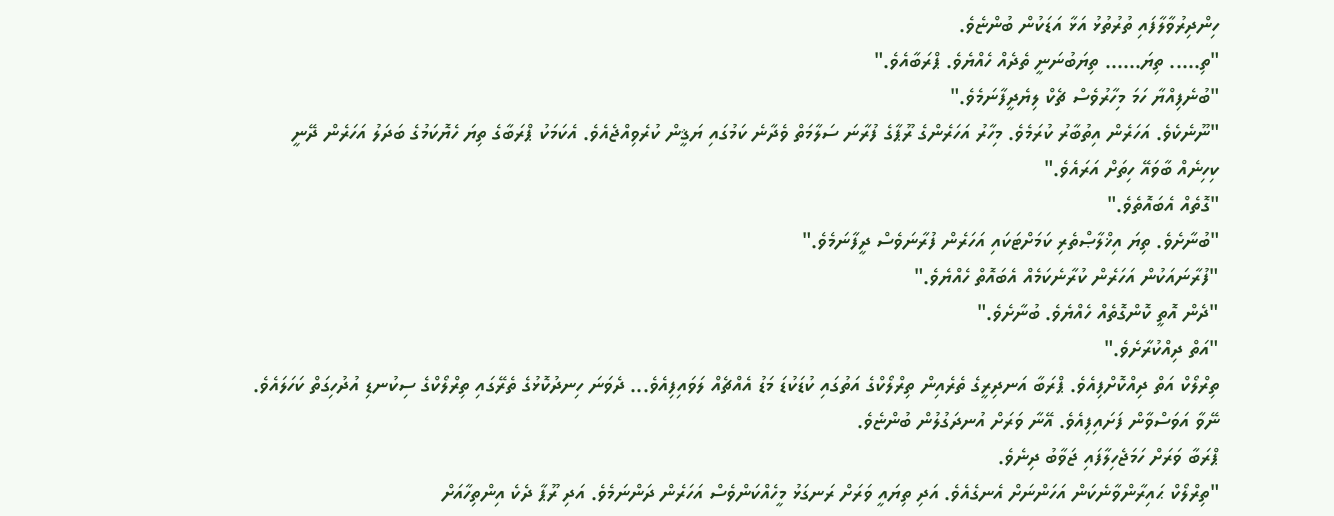ހިންދިރުވާލާފައި ތުރުތުޅު އަޅާ އަޑަކުން ބުންޏެވެ.
"ތި..... ތިޔަ...... ތިޔަބުނަނީ ތެދެއް ހެއްޔެވެ. ޕްރަބާއެވެ."
"ބުނެފިއްޔާ ހަމަ މިހާރުވެސް ޗެކް ލިޔެދީފާނަމެވެ."
"ނޫނެކެވެ. އަހަރެން އިތުބާރު ކުރަމެވެ. މިހާރު އަހަރެންގެ ރޫޕާގެ ފުރާނަ ސަލާމަތް ވެދާނެ ކަމުގައި ޔަޤީން ކުރެވިއްޖެއެވެ. އެކަމަކު ޕްރަބާގެ ތިޔަ ހެޔޮކަމުގެ ބަދަލު އަހަރެން ދޭނީ ކިހިނެއް ބާވައޭ ހިތަށް އަރައެވެ."
"ގޮތެއް އެބައޮތެވެ."
"ބުނާށެވެ. ތިޔަ އިޚްލާޞްތެރި ކަމަށްޓަކައި އަހަރެން ފުރާނަވެސް ދީފާނަމެވެ."
"ފުރާނައަކުން އަހަރެން ކުރާނެކަމެއް އެބައޮތް ހެއްޔެވެ."
"ދެން އޮތީ ކޮންގޮތެއް ހެއްޔެވެ. ބުނާށެވެ."
"އަތް ދިއްކުރާށެވެ."
ތިރްލޯކް އަތް ދިއްކޮށްފިއެވެ. ޕްރަބާ އަނދިރީގެ ތެރެއިން ތިރްލޯކްގެ އަތުގައި ކުޑަކުޑަ މަޑު އެއްޗެއް ލަވައިފިއެވެ... ދެވަނަ ހިނދުކޮޅުގެ ތެރޭގައި ތިރްލޯކްގެ ސިކުނޑި އުދުހިގަތް ކަހަލައެވެ. ނޭވާ އަވަސްވާން ފަށައިފިއެވެ. އޭނާ ވަރަށް އުނދަގުލުން ބުންޏެވެ.
ޕްރަބާ ވަރަށް ހަމަޖެހިލާފައި ޖަވާބު ދިނެވެ.
"ތިރްލޯކް ޙައިރާންވާނެކަން އަހަންނަށް އެނގެއެވެ. އަދި ތިޔައީ ވަރަށް ރަނގަޅު މީހެއްކަންވެސް އަހަރެން ދަންނަމެވެ. އަދި ރޫޕާ ދެކެ އިންތިހާއަށް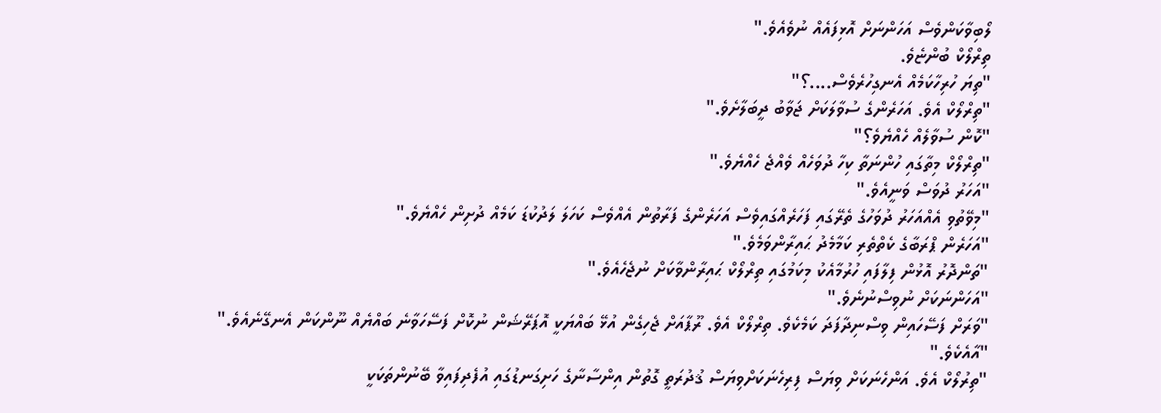ލޯބިވާކަންވެސް އަހަންނަށް އޮޅިފައެއް ނުވެއެވެ."
ތިރްލޯކް ބުންޏެވެ.
"ތިޔަ ހުރިހާކަމެއް އެނގިހުރެވެސް....؟"
"ތިރްލޯކް އެވެ. އަހަރެންގެ ސުވާލަކަށް ޖަވާބު ދީބަލާށެވެ."
"ކޮން ސުވާލެއް ހެއްޔެވެ؟"
"ތިރްލޯކް މިތާގައި ހުންނަތާ ކިހާ ދުވަހެއް ވެއްޖެ ހެއްޔެވެ."
"އަހަރު ދުވަސް ވަނީއެވެ."
"މިވޭތުވި އެއްއަހަރު ދުވަހުގެ ތެރޭގައި ފަހަރެއްގައިވެސް އަހަރެންގެ ފަރާތުން އެއްވެސް ކަހަލަ ލަދުކުޑަ ކަމެއް ދުށިން ހެއްޔެވެ."
"އަހަރެން ޕްރަބާގެ ކެތްތެރި ކަމާމެދު ޙައިރާންވަމެވެ."
"ތަންދޮރު އޮޅުން ފިލާފައި ހުރުމާއެކު މިކަމުގައި ތިރްލޯކް ޙައިރާންވާކަށް ނުޖެހެއެވެ."
"އަހަންނަކަށް ނުވިސްނުނެވެ."
"ވަރަށް ފަސޭހައިން ވިސްނިދާފަދަ ކަމެކެވެ. ތިރްލޯކް އެވެ. ރޫޕާއަށް ޖެހިގެން އުޅޭ ބައްޔަކީ އޮޕަރޭޝަން ނުކޮށް ފަސޭހަވާނެ ބައްޔެއް ނޫންކަން އެނގޭނެއެވެ."
"އާއެކެވެ."
"ތިރުލޯކް އެވެ. އަންހެނަކަށް ވިޔަސް ފިރިހެނަކަށްވިޔަސް ޤުދުރަތީ ގޮތުން އިންސާނާގެ ހަށިގަނޑުގައި އުފެދިފައިވާ ބޭނުންތަކަކީ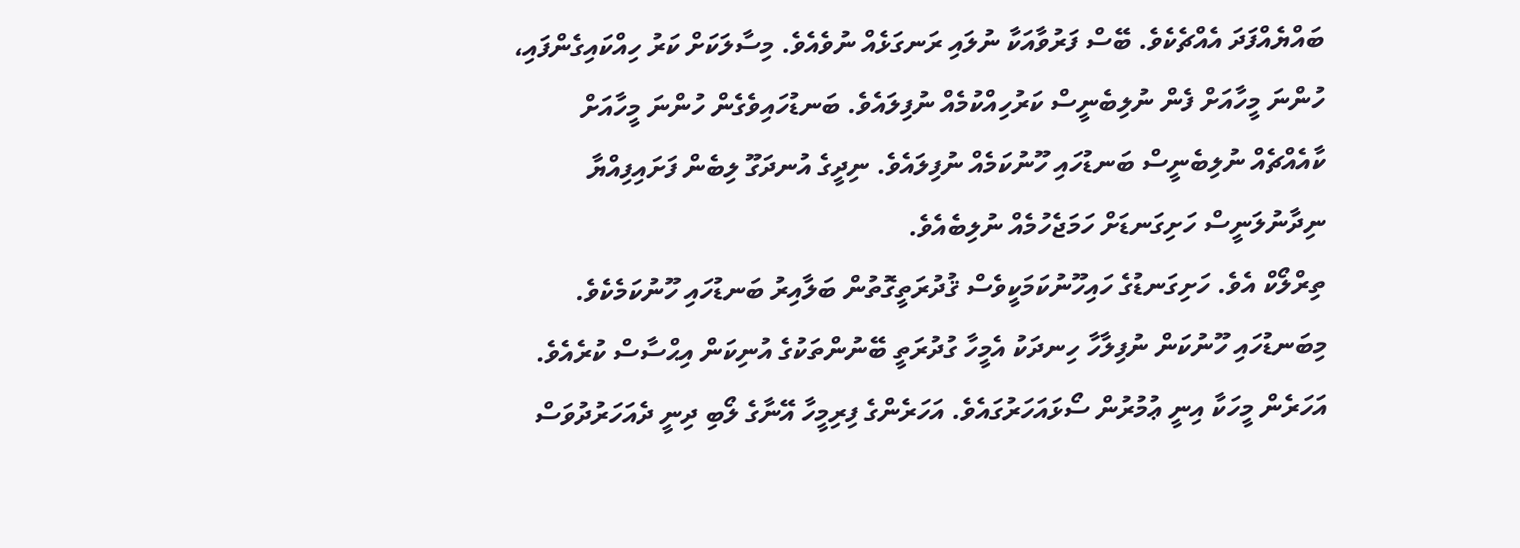ބައްޔެއްފަދަ އެއްޗެކެވެ. ބޭސް ފަރުވާއަކާ ނުލައި ރަނގަޅެއް ނުވެއެވެ. މިސާލަކަށް ކަރު ހިއްކައިގެންފައި، ހުންނަ މީހާއަށް ފެން ނުލިބެނީސް ކަރުހިއްކުމެއް ނުފިލައެވެ. ބަނޑުހައިވެގެން ހުންނަ މީހާއަށް ކާއެއްޗެއް ނުލިބެނީސް ބަނޑުހައި ހޫނުކަމެއް ނުފިލައެވެ. ނިދީގެ އުނދަގޫ ލިބެން ފަށައިފިއްޔާ ނިދާނުލަނީސް ހަށިގަނޑަށް ހަމަޖެހުމެއް ނުލިބެއެވެ.
ތިރްލޯކް އެވެ. ހަށިގަނޑުގެ ހައިހޫނުކަމަކީވެސް ޤުދުރަތީގޮތުން ބަލާއިރު ބަނޑުހައި ހޫނުކަމެކެވެ. މިބަނޑުހައި ހޫނުކަން ނުފިލާހާ ހިނދަކު އެމީހާ ގުދުރަތީ ބޭނުންތަކުގެ އުނިކަން އިޙްސާސް ކުރެއެވެ. އަހަރެން މީހަކާ އިނީ ޢުމުރުން ސޯޅައަހަރުގައެވެ. އަހަރެންގެ ފިރިމީހާ އޭނާގެ ލޯބި ދިނީ ދެއަހަރުދުވަސް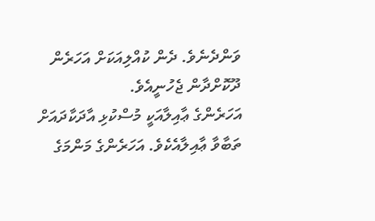ވަންދެނެވެ. ދެން ކުއްލިއަކަށް އަހަރެން ދޫކޮށްދާން ޖެހުނީއެވެ.
އަހަރެންގެ ޢާއިލާއަކީ މުސްކުޅި އާދަކާދައަށް ތަބާވާ ޢާއިލާއެކެވެ. އަހަރެންގެ މަންމަގެ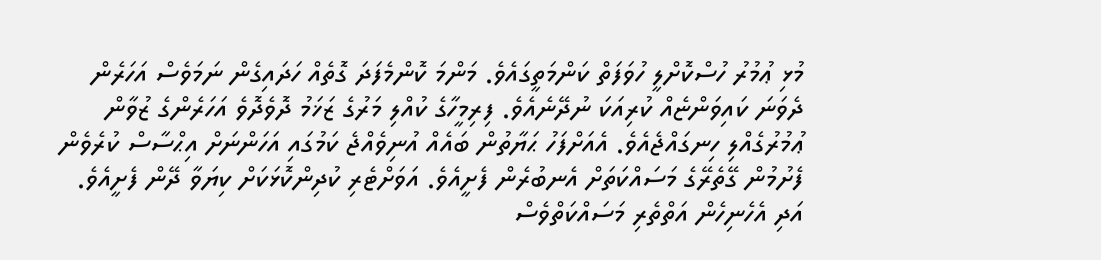މުޅި ޢުމުރު ހުސްކޮށްލީ ހުވަފަތް ކަންމަތީގައެވެ. މަންމަ ކޮންމެފަދަ ގޮތެއް ހަދައިގެން ނަމަވެސް އަހަރެން ދެވަނަ ކައިވަންޏެއް ކުރިއަކަ ނުދޭނެއެވެ. ފިރިމީހާގެ ކުއްލި މަރުގެ ޒަޚަމު ދޮވެދޮވެ އަހަރެންގެ ޒުވާން ޢުމުރުގެއްލި ހިނގައްޖެއެވެ. އެއަށްފަހު ޙަޔާތުން ބައެއް އުނިވެއްޖެ ކަމުގައި އަހަންނަށް އިޙްސާސް ކުރެވެން ފެށުމުން ގޭތެރޭގެ މަސައްކަތަށް އެނބުރެން ފެށީއެވެ. އަވަށްޓެރި ކުދިންކޮޅަކަށް ކިޔަވާ ދޭން ފެށީއެވެ. އަދި އެހެނިހެން އަތްތެރި މަސައްކަތްވެސް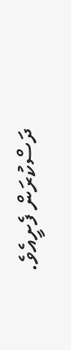ދަސްކުރަން ފެށީއެވެ.